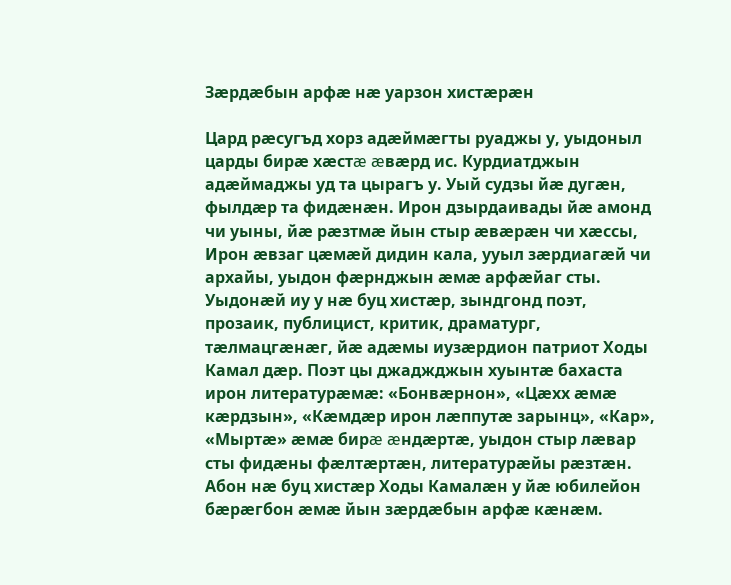Зæрдæбын арфæ нæ уарзон хистæрæн

Цард рæсугъд хорз адæймæгты руаджы у, уыдоныл царды бирæ хæстæ æвæрд ис. Курдиатджын адæймаджы уд та цырагъ у. Уый судзы йæ дугæн, фылдæр та фидæнæн. Ирон дзырдаивады йæ амонд чи уыны, йæ рæзтмæ йын стыр æвæрæн чи хæссы, Ирон æвзаг цæмæй дидин кала, ууыл зæрдиагæй чи архайы, уыдон фæрнджын æмæ арфæйаг сты. Уыдонæй иу у нæ буц хистæр, зындгонд поэт, прозаик, публицист, критик, драматург, тæлмацгæнæг, йæ адæмы иузæрдион патриот Ходы Камал дæр. Поэт цы джаджджын хуынтæ бахаста ирон литературæмæ: «Бонвæрнон», «Цæхх æмæ кæрдзын», «Кæмдæр ирон лæппутæ зарынц», «Кар», «Мыртæ» æмæ бирæ æндæртæ, уыдон стыр лæвар сты фидæны фæлтæртæн, литературæйы рæзтæн. Абон нæ буц хистæр Ходы Камалæн у йæ юбилейон бæрæгбон æмæ йын зæрдæбын арфæ кæнæм.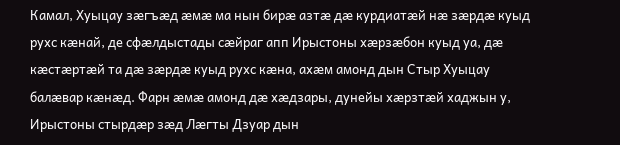Камал, Хуыцау зæгъæд æмæ ма нын бирæ азтæ дæ курдиатæй нæ зæрдæ куыд рухс кæнай, де сфæлдыстады сæйраг апп Ирыстоны хæрзæбон куыд уа, дæ кæстæртæй та дæ зæрдæ куыд рухс кæна, ахæм амонд дын Стыр Хуыцау балæвар кæнæд. Фарн æмæ амонд дæ хæдзары, дунейы хæрзтæй хаджын у, Ирыстоны стырдæр зæд Лæгты Дзуар дын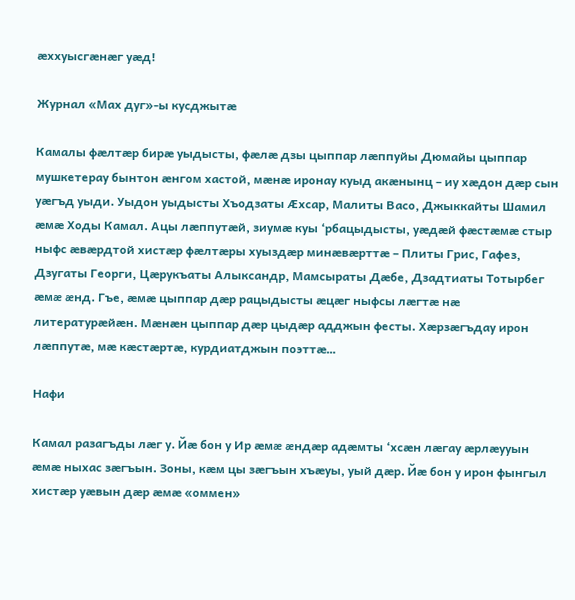æххуысгæнæг уæд!

Журнал «Мах дуг»-ы кусджытæ

Камалы фæлтæр бирæ уыдысты, фæлæ дзы цыппар лæппуйы Дюмайы цыппар мушкетерау бынтон æнгом хастой, мæнæ иронау куыд акæнынц – иу хæдон дæр сын уæгъд уыди. Уыдон уыдысты Хъодзаты Æхсар, Малиты Васо, Джыккайты Шамил æмæ Ходы Камал. Ацы лæппутæй, зиумæ куы ‘рбацыдысты, уæдæй фæстæмæ стыр ныфс æвæрдтой хистæр фæлтæры хуыздæр минæвæрттæ – Плиты Грис, Гафез, Дзугаты Георги, Цæрукъаты Алыксандр, Мамсыраты Дæбе, Дзадтиаты Тотырбег æмæ æнд. Гъе, æмæ цыппар дæр рацыдысты æцæг ныфсы лæгтæ нæ литературæйæн. Мæнæн цыппар дæр цыдæр адджын фесты. Хæрзæгъдау ирон лæппутæ, мæ кæстæртæ, курдиатджын поэттæ…

Нафи

Камал разагъды лæг у. Йæ бон у Ир æмæ æндæр адæмты ‘хсæн лæгау æрлæууын æмæ ныхас зæгъын. Зоны, кæм цы зæгъын хъæуы, уый дæр. Йæ бон у ирон фынгыл хистæр уæвын дæр æмæ «оммен»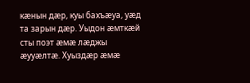кæнын дæр, куы бахъæуа, уæд та зарын дæр. Уыдон æмткæй сты поэт æмæ лæджы æууæлтæ. Хуыздæр æмæ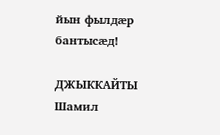йын фылдæр бантысæд!

ДЖЫККАЙТЫ Шамил